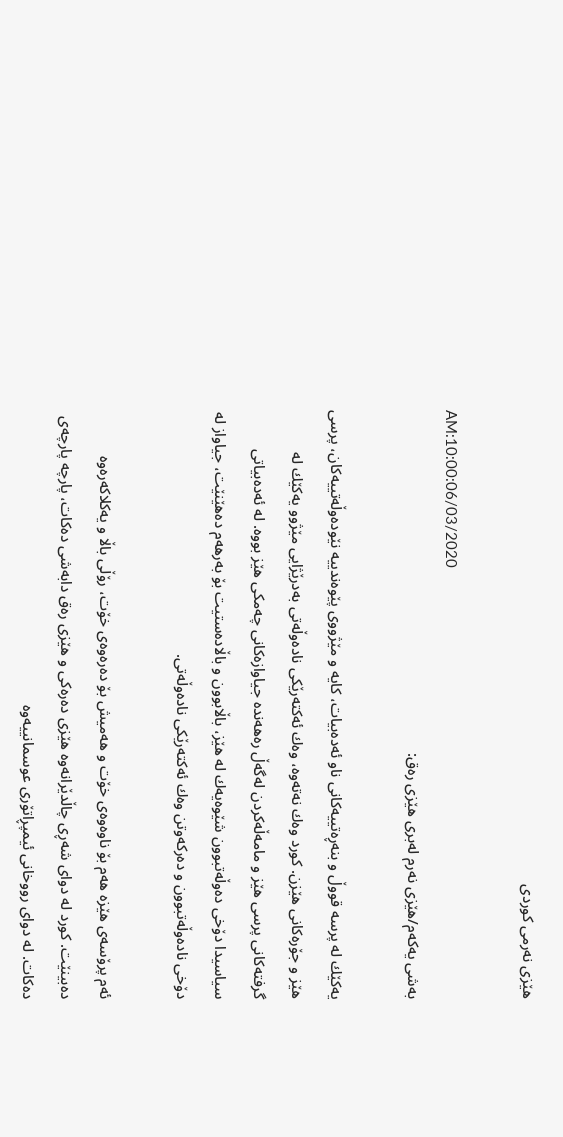هێزی نه‌رمی كوردی

AM:10:00:06/03/2020
به‌شی یه‌كه‌م/هێزی نه‌رم له‌بری هێزی ره‌ق:

یه‌كێك له‌ پرسه‌ قووڵ و بنه‌ڕه‌تییه‌كانی ناو ئه‌ده‌بیات، كایه‌ و مێژووی پێوه‌ندییه‌ نێوده‌وڵه‌تییه‌كان، پرسی هێز و جۆره‌كانی هێزن. كورد وه‌ك نه‌ته‌وه‌، وه‌ك ئه‌كته‌رێكی ناده‌وڵه‌تی به‌درێژایی مێژوو یه‌كێك له‌ گرفته‌كانی پرسی هێز و مامه‌ڵه‌كردن له‌گه‌ڵ ره‌هه‌نده‌ جیاوازه‌كانی چه‌مكی هێز بووه‌. له‌ ئه‌ده‌بیاتی سیاسیدا دۆخی ده‌وڵه‌تبوون شێوه‌یه‌ك له‌ هێز، باڵابوون و باڵاده‌ستیت بۆ به‌رهه‌م ده‌هێنێت، جیاواز له‌ دۆخی ناده‌وڵه‌تبوون و ده‌ركه‌وتن وه‌ك ئه‌كته‌رێكی ناده‌وڵه‌تی.

ئه‌م پرۆسه‌ی هێزه‌ هه‌م بۆ ناوه‌وه‌ی خۆت و هه‌میش بۆ ده‌ره‌وه‌ی خۆت، رۆڵی باڵا و یه‌كلاكه‌ره‌وه‌ ده‌بینێت. كورد له‌ دوای شه‌ڕی چاڵدێرانه‌وه‌ هێزی ده‌ره‌كی و هێزی ره‌ق دابه‌شی ده‌كات، پارچه‌ پارچه‌ی ده‌كات. له‌ دوای رووخانی ئیمپڕاتۆری عوسمانییه‌وه‌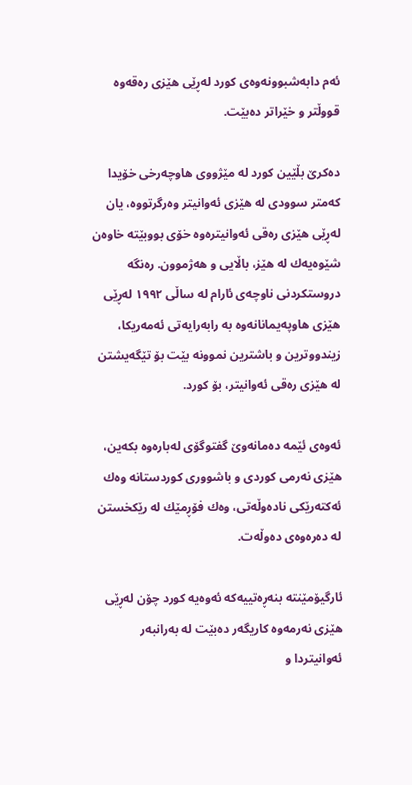ئه‌م دابه‌شبوونه‌وه‌ی كورد له‌ڕێی هێزی ره‌قه‌وه‌ قووڵتر و خێراتر ده‌بێت.

ده‌كرێ بڵێین كورد له‌ مێژووی هاوچه‌رخی خۆیدا كه‌متر سوودی له‌ هێزی ئه‌وانیتر وه‌رگرتووه‌، یان له‌ڕێی هێزی ره‌قی ئه‌وانیتره‌وه‌ خۆی بووبێته‌ خاوه‌ن شێوه‌یه‌ك له‌ هێز، باڵایی و هه‌ژموون. ره‌نگه‌ دروستكردنی ناوچه‌ی ئارام له‌ ساڵی ١٩٩٢ له‌ڕێی هێزی هاوپه‌یمانانه‌وه‌ به‌ رابه‌رایه‌تی ئه‌مه‌ریكا، زیندووترین و باشترین نموونه‌ بێت بۆ تێگه‌یشتن له‌ هێزی ره‌قی ئه‌وانیتر، بۆ كورد.

ئه‌وه‌ی ئێمه‌ ده‌مانه‌وێ گفتوگۆی له‌باره‌وه‌ بكه‌ین، هێزی نه‌رمی كوردی و باشووری كوردستانه‌ وه‌ك ئه‌كته‌رێكی ناده‌وڵه‌تی، وه‌ك فۆڕمێك له‌ رێكخستن له‌ ده‌ره‌وه‌ی ده‌وڵه‌ت.

ئارگیۆمێنته‌ بنه‌ڕه‌تییه‌كه‌ ئه‌وه‌یه‌ كورد چۆن له‌ڕێی هێزی نه‌رمه‌وه‌ كاریگه‌ر ده‌بێت له‌ به‌رانبه‌ر ئه‌وانیتردا و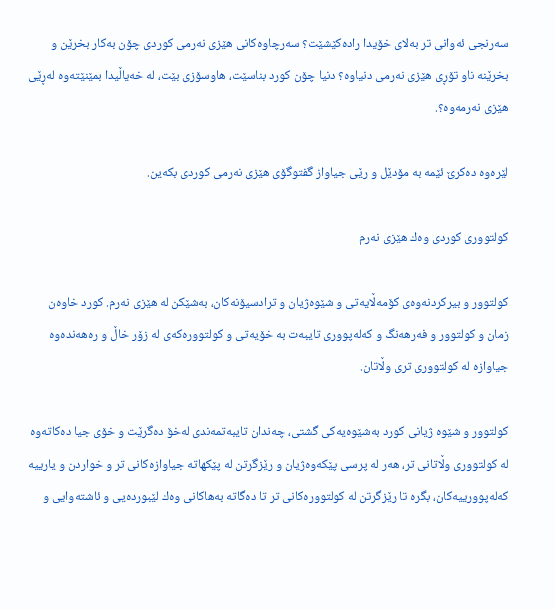سه‌رنجی ئه‌وانی تر به‌لای خۆیدا راده‌كێشێت؟ سه‌رچاوه‌كانی هێزی نه‌رمی كوردی چۆن به‌كار بخرێن و بخرێنه‌ ناو تۆڕی هێزی نه‌رمی دنیاوه‌؟ دنیا چۆن كورد بناسێت، هاوسۆزی بێت، له‌ خه‌یاڵیدا بمێنێته‌وه‌ له‌ڕێی هێزی نه‌رمه‌وه‌؟.

لێره‌وه‌ ده‌كرێ ئێمه‌ به‌ مۆدێل و رێی جیاواز گفتوگۆی هێزی نه‌رمی كوردی بكه‌ین.

كولتووری كوردی وه‌ك هێزی نه‌رم

كولتوور و بیركردنه‌وه‌ی كۆمه‌ڵایه‌تی و شێوه‌ژیان و ترادسیۆنه‌كان، به‌شێكن له‌ هێزی نه‌رم. كورد خاوه‌ن زمان و كولتوور و فه‌رهه‌نگ و كه‌له‌پووری تایبه‌ت به‌ خۆیه‌تی و كولتووره‌كه‌ی له‌ زۆر خاڵ و ره‌هه‌نده‌وه‌ جیاوازه‌ له‌ كولتووری تری وڵاتان.

كولتوور و شێوه‌ ژیانی كورد به‌شێوه‌یه‌كی گشتی، چه‌ندان تایبه‌تمه‌ندی له‌خۆ ده‌گرێت و خۆی جیا ده‌كاته‌وه‌ له‌ كولتووری وڵاتانی تر، هه‌ر له‌ پرسی پێكه‌وه‌ژیان و رێزگرتن له‌ پێكهاته‌ جیاوازه‌كانی تر و خواردن و یارییه‌ كه‌له‌پوورییه‌كان، بگره‌ تا رێزگرتن له‌ كولتووره‌كانی تر تا ده‌گاته‌ به‌هاكانی وه‌ك لێبورده‌یی و ئاشته‌وایی و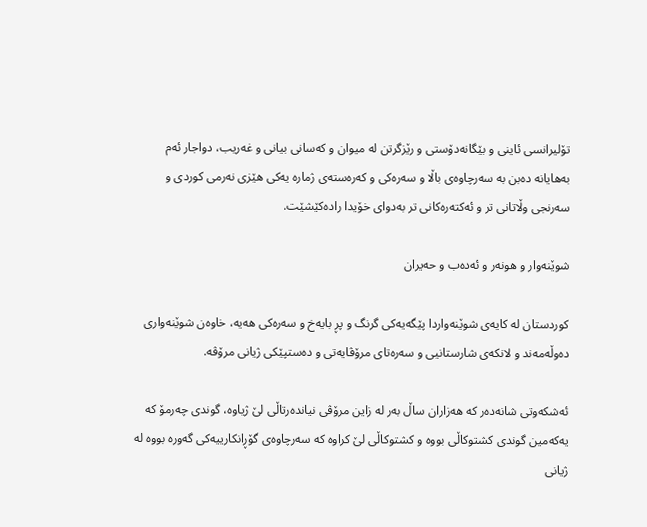تۆلیرانسی ئاینی و بێگانه‌دۆستی و رێزگرتن له‌ میوان و كه‌سانی بیانی و غه‌ریب، دواجار ئه‌م به‌هایانه‌ ده‌بن به‌ سه‌رچاوه‌ی باڵا و سه‌ره‌كی و كه‌ره‌سته‌ی ژماره‌ یه‌كی هێزی نه‌رمی كوردی و سه‌رنجی وڵاتانی تر و ئه‌كته‌ره‌كانی تر به‌دوای خۆیدا راده‌كێشێت.

شوێنه‌وار و هونه‌ر و ئه‌ده‌ب و حه‌یران

كوردستان له‌ كایه‌ی شوێنه‌واردا پێگه‌یه‌كی گرنگ و پڕ بایه‌خ و سه‌ره‌كی هه‌یه‌، خاوه‌ن شوێنه‌واری ده‌وڵه‌مه‌ند و لانكه‌ی شارستانیی و سه‌ره‌تای مرۆڤایه‌تی و ده‌ستپێكی ژیانی مرۆڤه‌.

ئه‌شكه‌وتی شانه‌ده‌ر كه‌ هه‌زاران ساڵ به‌ر له‌ زاین مرۆڤی نیانده‌رتاڵی لێ ژیاوه‌، گوندی چه‌رمۆ كه‌ یه‌كه‌مین گوندی كشتوكاڵی بووه‌ و كشتوكاڵی لێ كراوه‌ كه‌ سه‌رچاوه‌ی گۆڕانكارییه‌كی گه‌وره‌ بووه‌ له‌ ژیانی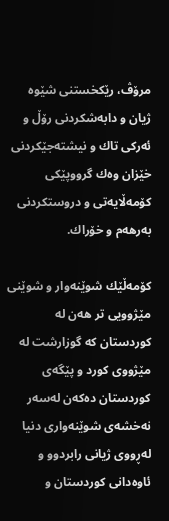مرۆڤ، رێكخستنی شێوه‌ ژیان و دابه‌شكردنی رۆڵ و ئه‌ركی تاك و نیشته‌جێكردنی خێزان وه‌ك گرووپێكی كۆمه‌ڵایه‌تی و دروستكردنی به‌رهه‌م و خۆراك.

كۆمه‌ڵێك شوێنه‌وار و شوێنی مێژوویی تر هه‌ن له‌ كوردستان كه‌ گوزارشت له‌ مێژووی كورد و پێگه‌ی كوردستان ده‌كه‌ن له‌سه‌ر نه‌خشه‌ی شوێنه‌واری دنیا له‌ڕووی ژیانی رابردوو و ئاوه‌دانی كوردستان و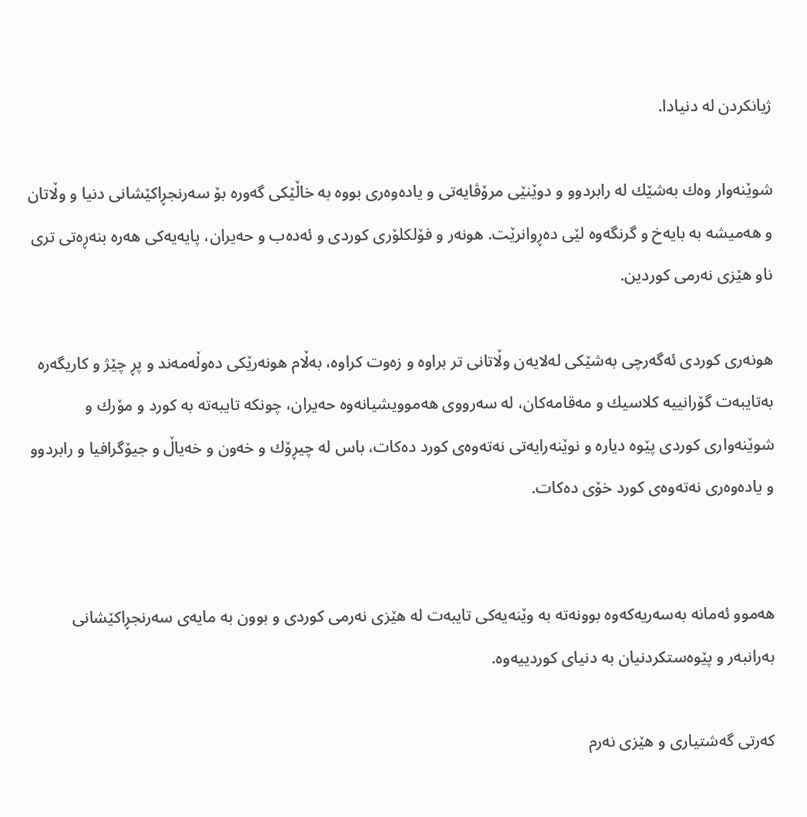ژیانكردن له‌ دنیادا.

شوێنه‌وار وه‌ك به‌شێك له‌ رابردوو و دوێنێی مرۆڤایه‌تی و یاده‌وه‌ری بووه‌ به‌ خاڵێكی گه‌وره‌ بۆ سه‌رنجڕاكێشانی دنیا و وڵاتان و هه‌میشه‌ به‌ بایه‌خ و گرنگه‌وه‌ لێی ده‌ڕوانرێت. هونه‌ر و فۆلكلۆری كوردی و ئه‌ده‌ب و حه‌یران، پایه‌یه‌كی هه‌ره‌ بنه‌ڕه‌تی تری ناو هێزی نه‌رمی كوردین.

هونه‌ری كوردی ئه‌گه‌رچی به‌شێكی له‌لایه‌ن وڵاتانی تر براوه‌ و زه‌وت كراوه‌، به‌ڵام هونه‌رێكی ده‌وڵه‌مه‌ند و پڕ چێژ و كاریگه‌ره‌ به‌تایبه‌ت گۆرانییه‌ كلاسیك و مه‌قامه‌كان، له‌ سه‌رووی هه‌موویشیانه‌وه‌ حه‌یران، چونكه‌ تایبه‌ته‌ به‌ كورد و مۆرك و شوێنه‌واری كوردی پێوه‌ دیاره‌ و نوێنه‌رایه‌تی نه‌ته‌وه‌ی كورد ده‌كات، باس له‌ چیڕۆك و خه‌ون و خه‌یاڵ و جیۆگرافیا و رابردوو و یاده‌وه‌ری نه‌ته‌وه‌ی كورد خۆی ده‌كات.


هه‌موو ئه‌مانه‌ به‌سه‌ریه‌كه‌وه‌ بوونه‌ته‌ به‌ وێنه‌یه‌كی تایبه‌ت له‌ هێزی نه‌رمی كوردی و بوون به‌ مایه‌ی سه‌رنجڕاكێشانی به‌رانبه‌ر و پێوه‌ستكردنیان به‌ دنیای كوردییه‌وه‌.

كه‌رتی گه‌شتیاری و هێزی نه‌رم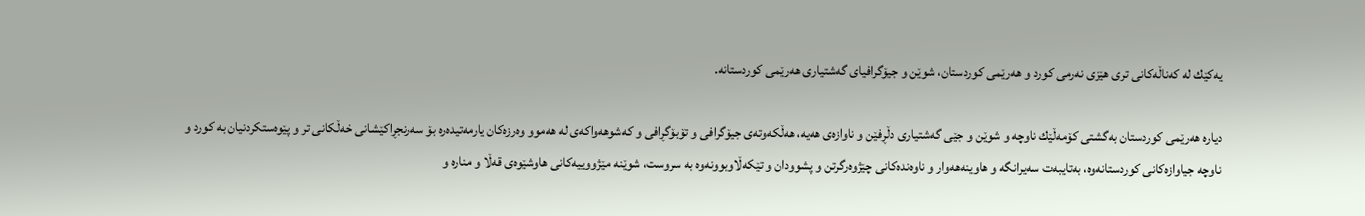یه‌كێك له‌ كه‌ناڵه‌كانی تری هێزی نه‌رمی كورد و هه‌رێمی كوردستان، شوێن و جیۆگرافیای گه‌شتیاری هه‌رێمی كوردستانه‌.

دیاره‌ هه‌رێمی كوردستان به‌گشتی كۆمه‌ڵێك ناوچه‌ و شوێن و جێی گه‌شتیاری دڵڕفێن و ناوازه‌ی هه‌یه‌، هه‌ڵكه‌وته‌ی جیۆگرافی و تۆبۆگڕافی و كه‌شوهه‌واكه‌ی له‌ هه‌موو وه‌رزه‌كان یارمه‌تیده‌ره‌ بۆ سه‌رنجڕاكێشانی خه‌ڵكانی تر و پێوه‌ستكردنیان به‌ كورد و ناوچه‌ جیاوازه‌كانی كوردستانه‌وه‌، به‌تایبه‌ت سه‌یرانگه‌ و هاوینه‌هه‌وار و ناوه‌نده‌كانی چێژوه‌رگرتن و پشوودان و تێكه‌ڵاوبوونه‌وه‌ به‌ سروست، شوێنه‌ مێژووییه‌كانی هاوشێوه‌ی قه‌ڵا و مناره‌ و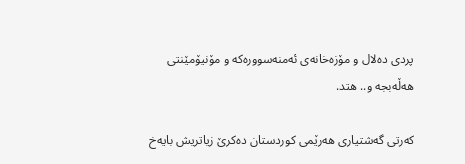پردی ده‌لال و مۆزه‌خانه‌ی ئه‌منه‌سووره‌كه‌ و مۆنیۆمێنتی هه‌ڵه‌بجه‌ و.. هتد.

كه‌رتی گه‌شتیاری هه‌رێمی كوردستان ده‌كرێ زیاتریش بایه‌خ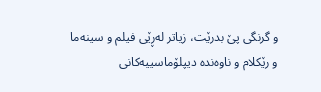و گرنگی پێ بدرێت، زیاتر له‌ڕێی فیلم و سینه‌ما و رێكلام و ناوه‌نده‌ دیپلۆماسییه‌كانی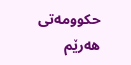حكوومه‌تی هه‌رێم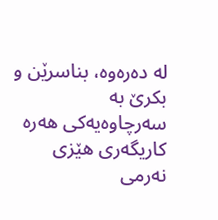له‌ ده‌ره‌وه‌، بناسرێن و بكرێ به‌ سه‌رچاوه‌یه‌كی هه‌ره‌ كاریگه‌ری هێزی نه‌رمی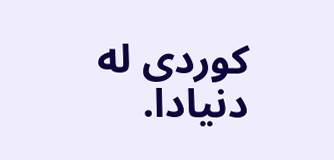كوردی له‌ دنیادا.